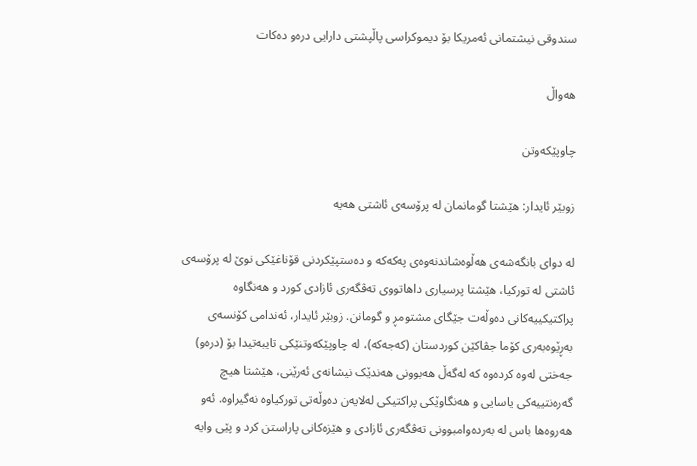سندوقی نیشتمانی ئەمریکا بۆ دیموکراسی پاڵپشتی دارایی درەو دەکات

هەواڵ

چاوپێکەوتن

زوبێر ئایدار: هێشتا گومانمان لە پرۆسەی ئاشتی هەیە

لە دوای بانگەشەی هەڵوەشاندنەوەی پەکەکە و دەستپێکردنی قۆناغێکی نوێ لە پرۆسەی ئاشتی لە تورکیا، هێشتا پرسیاری داهاتووی تەڤگەری ئازادی کورد و هەنگاوە پراکتیکییەکانی دەوڵەت جێگای مشتومڕ و گومانن. زوبێر ئایدار، ئەندامی کۆنسەی بەڕێوەبەری کۆما جڤاکێن کوردستان (کەجەکە)، لە چاوپێکەوتنێکی تایبەتیدا بۆ (درەو) جەختی لەوە کردەوە کە لەگەڵ هەبوونی هەندێک نیشانەی ئەرێنی، هێشتا هیچ گەرەنتییەکی یاسایی و هەنگاوێکی پراکتیکی لەلایەن دەوڵەتی تورکیاوە نەگیراوە. ئەو هەروەها باس لە بەردەوامبوونی تەڤگەری ئازادی و هێزەکانی پاراستن کرد و پێی وایە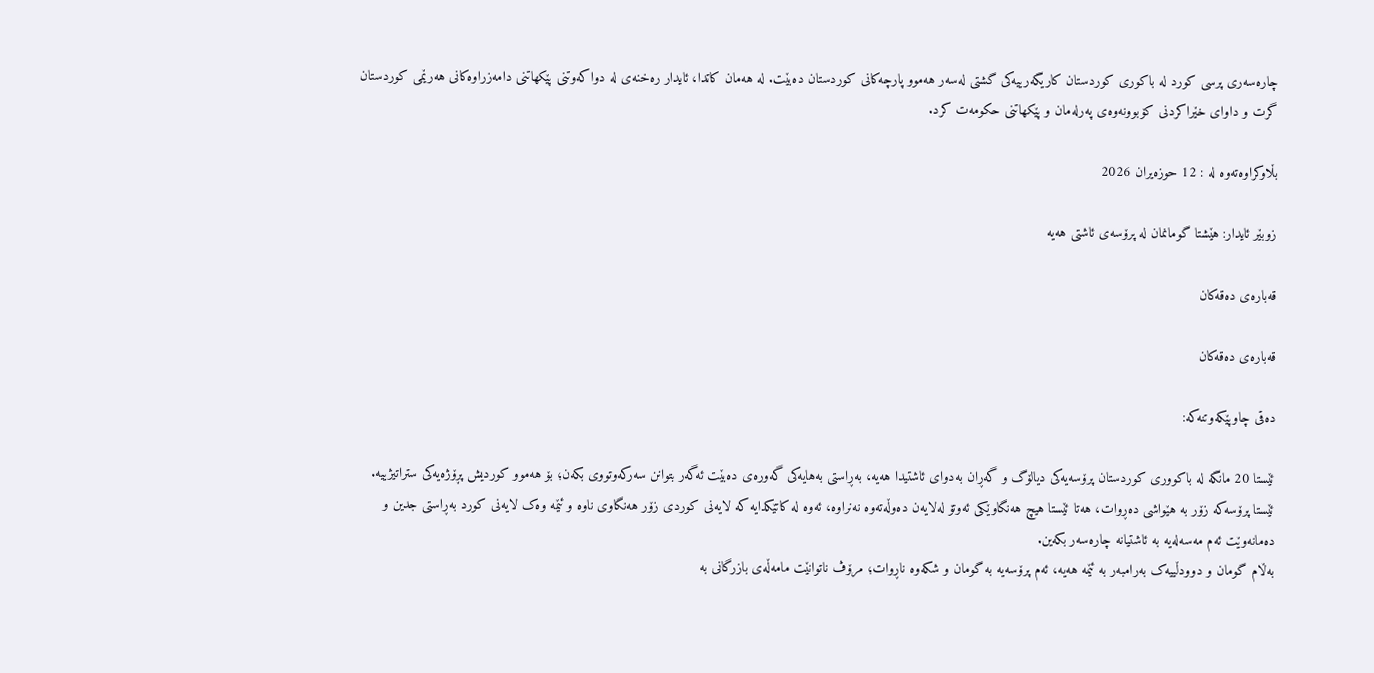چارەسەری پرسی کورد لە باکوری کوردستان کاریگەرییەکی گشتی لەسەر هەموو پارچەکانی کوردستان دەبێت. لە هەمان کاتدا، ئایدار رەخنەی لە دواکەوتنی پێکهاتنی دامەزراوەکانی هەرێمی کوردستان گرت و داوای خێراکردنی کۆبوونەوەی پەرلەمان و پێکهاتنی حکومەت کرد.

بڵاوکراوەتەوە لە : 12 حوزەیران 2026

زوبێر ئایدار: هێشتا گومانمان لە پرۆسەی ئاشتی هەیە

قەبارەی دەقەکان

قەبارەی دەقەکان

دەقی چاوپێکەوتنەکە:

ئێستا 20 مانگە لە باکووری کوردستان پرۆسەیەکی دیالۆگ و گەڕان بەدوای ئاشتیدا هەیە، بەڕاستی بەهایەکی گەورەی دەبێت ئەگەر بتوانن سەرکەوتووی بکەن؛ بۆ هەموو کوردیش پڕۆژەیەکی ستراتیژییە.
ئێستا پرۆسەکە زۆر بە هێواشی دەڕوات، هەتا ئێستا هیچ هەنگاوێکی ئەوتۆ لەلایەن دەوڵەتەوە نەنراوە، ئەوە لە کاتێکدایە کە لایەنی کوردی زۆر هەنگاوی ناوە و ئێمە وەک لایەنی کورد بەڕاستی جدین و دەمانەوێت ئەم مەسەلەیە بە ئاشتیانە چارەسەر بکەین.
بەڵام گومان و دوودڵییەک بەرامبەر بە ئێمە هەیە، ئەم پرۆسەیە بە گومان و شکەوە ناڕوات؛ مرۆڤ ناتوانێت مامەڵەی بازرگانی بە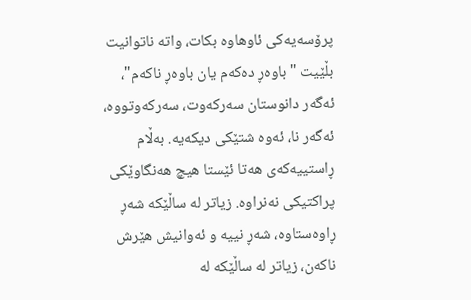پرۆسەیەکی ئاوهاوە بکات، واتە ناتوانیت بڵێیت "باوەڕ دەکەم یان باوەڕ ناکەم"، ئەگەر دانوستان سەرکەوت، سەرکەوتووە، ئەگەر نا، ئەوە شتێکی دیکەیە. بەڵام ڕاستییەکەی هەتا ئێستا هیچ هەنگاوێکی پراکتیکی نەنراوە. زیاتر لە ساڵێکە شەڕ ڕاوەستاوە، شەڕ نییە و ئەوانیش هێرش ناکەن، زیاتر لە ساڵێکە لە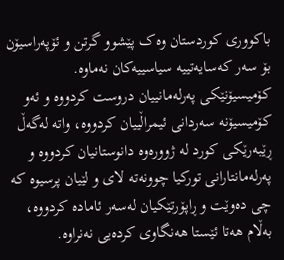باکووری کوردستان وەک پێشوو گرتن و ئۆپەراسیۆن بۆ سەر کەسایەتییە سیاسییەکان نەماوە. کۆمیسیۆنێکی پەرلەمانییان دروست کردووە و ئەو کۆمیسیۆنە سەردانی ئیمراڵییان کردووە، واتە لەگەڵ ڕێبەرێکی کورد لە ژوورەوە دانوستانیان کردووە و پەرلەمانتارانی تورکیا چوونەتە لای و لێیان پرسیوە کە چی دەوێت و ڕاپۆرتێکیان لەسەر ئامادە کردووە، بەڵام هەتا ئێستا هەنگاوی کردەیی نەنراوە.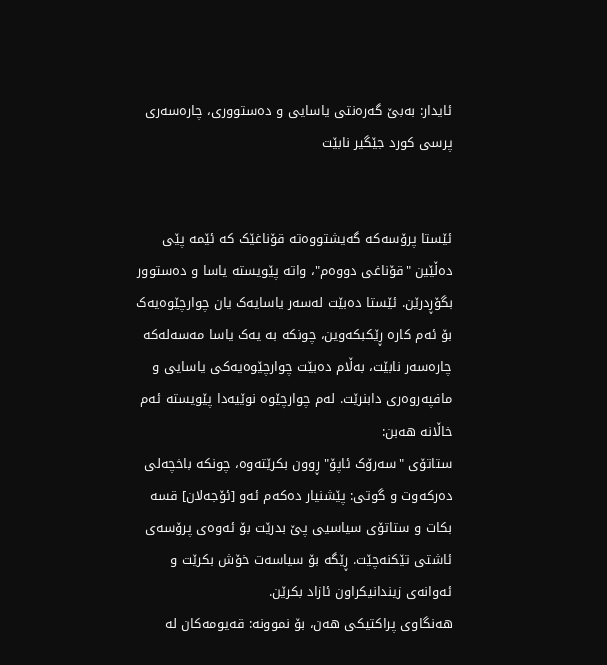ئایدار: بەبێ گەرەنتی یاسایی و دەستووری، چارەسەری پرسی کورد جێگیر نابێت


ئێستا پرۆسەکە گەیشتووەتە قۆناغێک کە ئێمە پێی دەڵێین "قۆناغی دووەم"، واتە پێویستە یاسا و دەستوور بگۆڕدرێن. ئێستا دەبێت لەسەر یاسایەک یان چوارچێوەیەک بۆ ئەم کارە ڕێکبکەوین، چونکە بە یەک یاسا مەسەلەکە چارەسەر نابێت، بەڵام دەبێت چوارچێوەیەکی یاسایی و مافپەروەری دابنرێت. لەم چوارچێوە نوێیەدا پێویستە ئەم خاڵانە هەبن:
ستاتۆی "سەرۆک ئاپۆ" ڕوون بکرێتەوە، چونکە باخچەلی دەرکەوت و گوتی: پێشنیار دەکەم ئەو [ئۆجەلان] قسە بکات و ستاتۆی سیاسیی پێ بدرێت بۆ ئەوەی پرۆسەی ئاشتی تێکنەچێت. ڕێگە بۆ سیاسەت خۆش بکرێت و ئەوانەی زیندانیکراون ئازاد بکرێن.
هەنگاوی پراکتیکی هەن، بۆ نموونە: قەیومەکان لە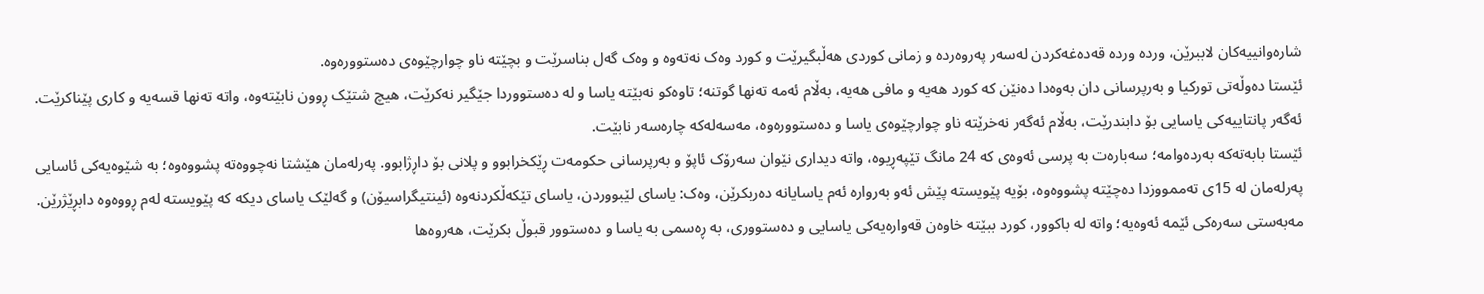شارەوانییەکان لاببرێن، وردە وردە قەدەغەکردن لەسەر پەروەردە و زمانی کوردی هەڵبگیرێت و کورد وەک نەتەوە و وەک گەل بناسرێت و بچێتە ناو چوارچێوەی دەستوورەوە.
ئێستا دەوڵەتی تورکیا و بەرپرسانی دان بەوەدا دەنێن کە کورد هەیە و مافی هەیە، بەڵام ئەمە تەنها گوتنە؛ تاوەکو نەبێتە یاسا و لە دەستووردا جێگیر نەکرێت، هیچ شتێک ڕوون نابێتەوە، واتە تەنها قسەیە و کاری پێناکرێت. ئەگەر پانتاییەکی یاسایی بۆ دابندرێت، بەڵام ئەگەر نەخرێتە ناو چوارچێوەی یاسا و دەستوورەوە، مەسەلەکە چارەسەر نابێت.
ئێستا بابەتەکە بەردەوامە؛ سەبارەت بە پرسی ئەوەی کە 24 مانگ تێپەڕیوە، واتە دیداری نێوان سەرۆک ئاپۆ و بەرپرسانی حکومەت ڕێکخرابوو و پلانی بۆ داڕژابوو. پەرلەمان هێشتا نەچووەتە پشووەوە؛ بە شێوەیەکی ئاسایی پەرلەمان لە 15ی تەممووزدا دەچێتە پشووەوە، بۆیە پێویستە پێش ئەو بەروارە ئەم یاسایانە دەربکرێن، وەک: یاسای لێبووردن، یاسای تێکەڵکردنەوە (ئینتیگراسیۆن) و گەلێک یاسای دیکە کە پێویستە لەم ڕووەوە دابڕێژرێن.
مەبەستی سەرەکی ئێمە ئەوەیە؛ واتە لە باکوور، کورد ببێتە خاوەن قەوارەیەکی یاسایی و دەستووری، بە ڕەسمی بە یاسا و دەستوور قبوڵ بکرێت، هەروەها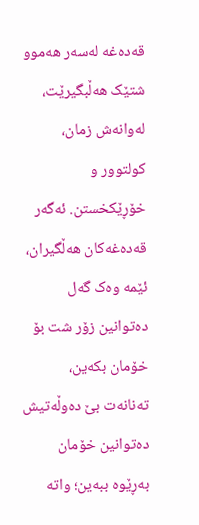قەدەغە لەسەر هەموو شتێک هەڵبگیرێت، لەوانەش زمان، کولتوور و خۆڕێکخستن. ئەگەر قەدەغەکان هەڵگیران، ئێمە وەک گەل دەتوانین زۆر شت بۆ خۆمان بکەین، تەنانەت بێ دەوڵەتیش دەتوانین خۆمان بەڕێوە ببەین؛ واتە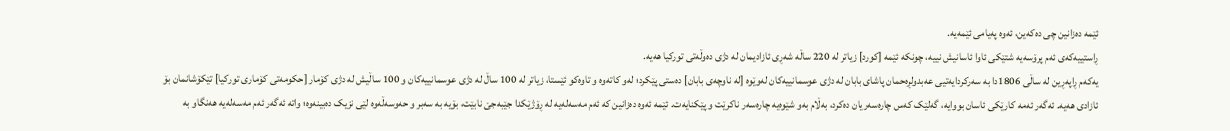ئێمە دەزانین چی دەکەین، ئەوە پەیامی ئێمەیە.
ڕاستییەکەی ئەم پرۆسەیە شتێکی ئاوا ئاسانیش نییە، چونکە ئێمە [کورد] زیاتر لە 220 ساڵە شەڕی ئازادیمان لە دژی دەوڵەتی تورکیا هەیە.
یەکەم ڕاپەڕین لە ساڵی 1806دا بە سەرکردایەتیی عەبدولڕەحمان پاشای بابان لە دژی عوسمانییەکان لەوێوە [لە ناوچەی بابان] دەستی پێکرد؛ لەو کاتەوە و تاوەکو ئێستا، زیاتر لە 100 ساڵ لە دژی عوسمانییەکان و 100 ساڵیش لە دژی کۆمار [حکومەتی کۆماری تورکیا] تێکۆشانمان بۆ ئازادی هەیە. ئەگەر ئەمە کارێکی ئاسان بووایە، گەلێک کەس چارەسەریان دەکرد، بەڵام بەو شێوەیە چارەسەر ناکرێت و پێکنایەت. ئێمە ئەوە دەزانین کە ئەم مەسەلەیە لە ڕۆژێکدا جێبەجێ نابێت، بۆیە بە سەبر و حەوسەڵەوە لێی نزیک دەبینەوە؛ واتە ئەگەر ئەم مەسەلەیە هەنگاو بە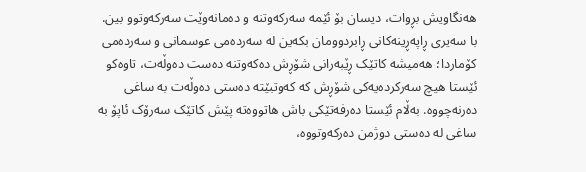هەنگاویش بڕوات، دیسان بۆ ئێمە سەرکەوتنە و دەمانەوێت سەرکەوتوو بین.
با سەیری ڕاپەڕینەکانی ڕابردوومان بکەین لە سەردەمی عوسمانی و سەردەمی کۆماردا؛ هەمیشە کاتێک ڕێبەرانی شۆڕش دەکەوتنە دەست دەوڵەت، تاوەکو ئێستا هیچ سەرکردەیەکی شۆڕش کە کەوتبێتە دەستی دەوڵەت بە ساغی دەرنەچووە. بەڵام ئێستا دەرفەتێکی باش هاتووەتە پێش کاتێک سەرۆک ئاپۆ بە ساغی لە دەستی دوژمن دەرکەوتووە،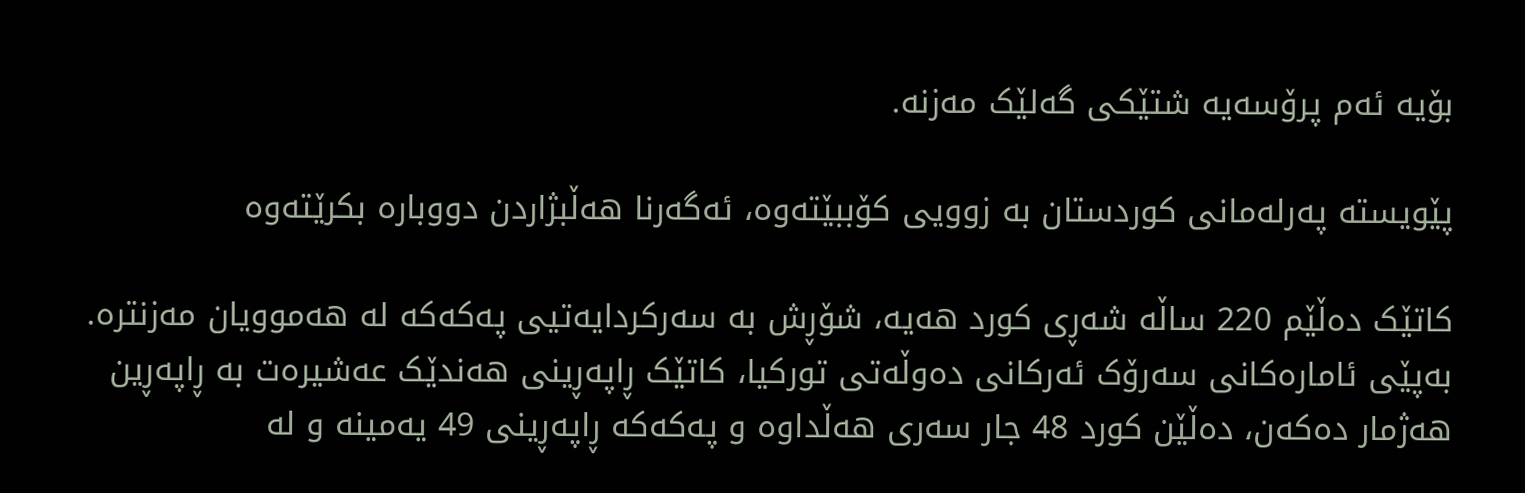بۆیە ئەم پرۆسەیە شتێکی گەلێک مەزنە.

پێویستە پەرلەمانی کوردستان بە زوویی کۆببێتەوە، ئەگەرنا هەڵبژاردن دووبارە بکرێتەوە

کاتێک دەڵێم 220 ساڵە شەڕی کورد هەیە، شۆڕش بە سەرکردایەتیی پەکەکە لە هەموویان مەزنترە. بەپێی ئامارەکانی سەرۆک ئەرکانی دەوڵەتی تورکیا، کاتێک ڕاپەڕینی هەندێک عەشیرەت بە ڕاپەڕین هەژمار دەکەن، دەڵێن کورد 48 جار سەری هەڵداوە و پەکەکە ڕاپەڕینی 49 یەمینە و لە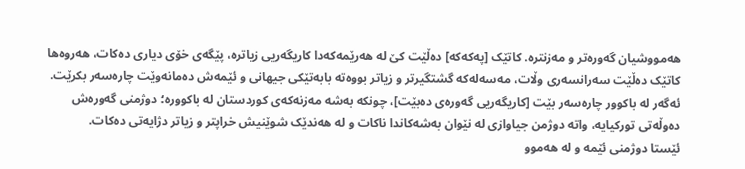هەمووشیان گەورەتر و مەزنترە. کاتێک [پەکەکە] دەڵێت کێ لە هەرێمەکەدا کاریگەریی زیاترە، پێگەی خۆی دیاری دەکات، هەروەها کاتێک دەڵێت سەرانسەری وڵات، مەسەلەکە گشتگیرتر و زیاتر بووەتە بابەتێکی جیهانی و ئێمەش دەمانەوێت چارەسەر بکرێت. ئەگەر لە باکوور چارەسەر بێت [کاریگەریی گەورەی دەبێت]، چونکە بەشە مەزنەکەی کوردستان لە باکوورە؛ دوژمنی گەورەش دەوڵەتی تورکیایە، واتە دوژمن جیاوازی لە نێوان بەشەکاندا ناکات و لە هەندێک شوێنیش خراپتر و زیاتر دژایەتی دەکات.
ئێستا دوژمنی ئێمە و لە هەموو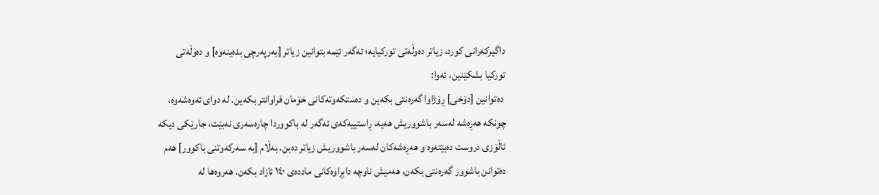داگیرکەرانی کورد، زیاتر دەوڵەتی تورکیایە؛ ئەگەر ئێمە بتوانین زیاتر [بەرپەرچی بدەینەوە] و دەوڵەتی تورکیا بشکێنین، ئەوا:
 دەتوانین [دۆخی] ڕۆژاوا گەرەنتی بکەین و دەستکەوتەکانی خۆمان فراوانتر بکەین. لە دوای ئەوەشەوە، چونکە هەڕەشە لەسەر باشووریش هەیە، ڕاستییەکەی ئەگەر لە باکووردا چارەسەری نەبێت، جارێکی دیکە ئاڵۆزی دروست دەبێتەوە و هەڕەشەکان لەسەر باشووریش زیاتر دەبن. بەڵام [بە سەرکەوتنی باکوور] هەم دەتوانن باشوور گەرەنتی بکەن، هەمیش ناوچە دابڕاوەکانی ماددەی ١٤٠ ئازاد بکەن. هەروەها لە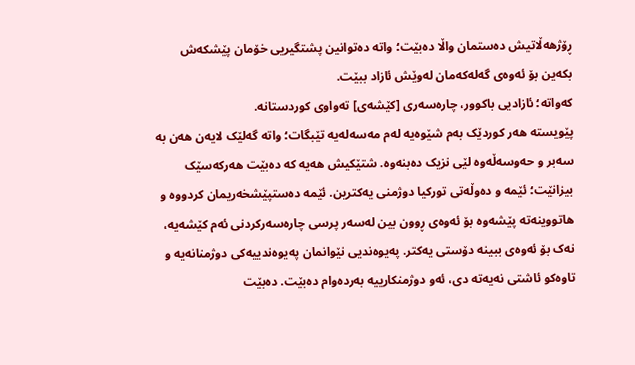ڕۆژهەڵاتیش دەستمان واڵا دەبێت؛ واتە دەتوانین پشتگیریی خۆمان پێشکەش بکەین بۆ ئەوەی گەلەکەمان لەوێش ئازاد ببێت.
کەواتە؛ ئازادیی باکوور، چارەسەری [کێشەی] تەواوی کوردستانە.
پێویستە هەر کوردێک بەم شێوەیە لەم مەسەلەیە تێبگات؛ واتە گەلێک لایەن هەن بە سەبر و حەوسەڵەوە لێی نزیک دەبنەوە. شتێکیش هەیە کە دەبێت هەرکەسێک بیزانێت؛ ئێمە و دەوڵەتی تورکیا دوژمنی یەکترین. ئێمە دەستپێشخەریمان کردووە و هاتووینەتە پێشەوە بۆ ئەوەی ڕوون بین لەسەر پرسی چارەسەرکردنی ئەم کێشەیە، نەک بۆ ئەوەی ببینە دۆستی یەکتر. پەیوەندیی نێوانمان پەیوەندییەکی دوژمنانەیە و تاوەکو ئاشتی نەیەتە دی، ئەو دوژمنکارییە بەردەوام دەبێت. دەبێت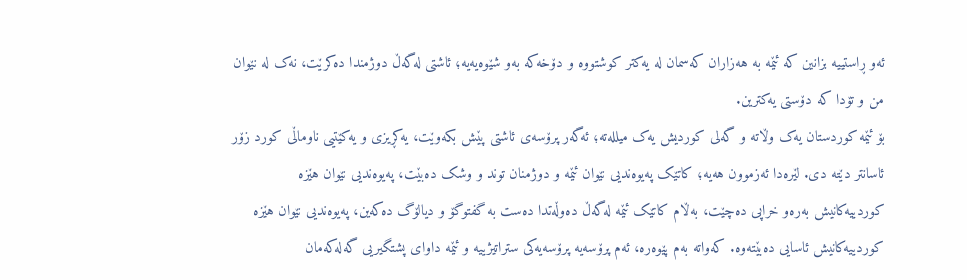ئەو ڕاستییە بزانین کە ئێمە بە هەزاران کەسمان لە یەکتر کوشتووە و دۆخەکە بەو شێوەیەیە؛ ئاشتی لەگەڵ دوژمندا دەکرێت، نەک لە نێوان من و تۆدا کە دۆستی یەکترین.
بۆ ئێمە کوردستان یەک وڵاتە و گەلی کوردیش یەک میللەتە؛ ئەگەر پرۆسەی ئاشتی پێش بکەوێت، یەکڕیزی و یەکێتیی ناوماڵی کورد زۆر ئاسانتر دێتە دی. لێرەدا ئەزموون هەیە؛ کاتێک پەیوەندیی نێوان ئێمە و دوژمنان توند و وشک دەبێت، پەیوەندیی نێوان هێزە کوردییەکانیش بەرەو خراپی دەچێت، بەڵام کاتێک ئێمە لەگەڵ دەوڵەتدا دەست بە گفتوگۆ و دیالۆگ دەکەین، پەیوەندیی نێوان هێزە کوردییەکانیش ئاسایی دەبێتەوە. کەواتە بەم پێوەرە، ئەم پرۆسەیە پرۆسەیەکی ستراتیژییە و ئێمە داوای پشتگیریی گەلەکەمان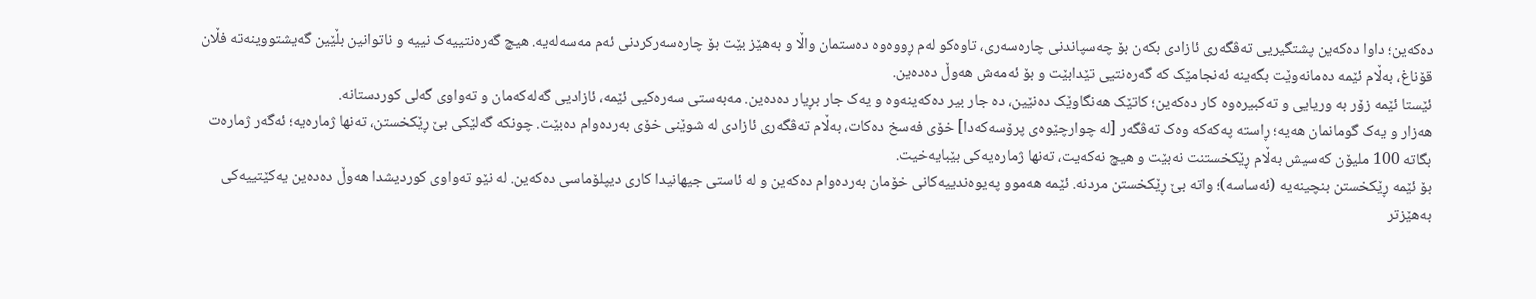دەکەین؛ داوا دەکەین پشتگیریی تەڤگەری ئازادی بکەن بۆ چەسپاندنی چارەسەری، تاوەکو لەم ڕووەوە دەستمان واڵا و بەهێز بێت بۆ چارەسەرکردنی ئەم مەسەلەیە. هیچ گەرەنتییەک نییە و ناتوانین بڵێین گەیشتووینەتە فڵان قۆناغ، بەڵام ئێمە دەمانەوێت بگەینە ئەنجامێک کە گەرەنتیی تێدابێت و بۆ ئەمەش هەوڵ دەدەین.
ئێستا ئێمە زۆر بە وریایی و تەکبیرەوە کار دەکەین؛ کاتێک هەنگاوێک دەنێین، دە جار بیر دەکەینەوە و یەک جار بڕیار دەدەین. مەبەستی سەرەکیی ئێمە، ئازادیی گەلەکەمان و تەواوی گەلی کوردستانە.
هەزار و یەک گومانمان هەیە؛ ڕاستە پەکەکە وەک تەڤگەر [لە چوارچێوەی پرۆسەکەدا] خۆی فەسخ دەکات، بەڵام تەڤگەری ئازادی لە شوێنی خۆی بەردەوام دەبێت. چونکە گەلێکی بێ ڕێکخستن، تەنها ژمارەیە؛ ئەگەر ژمارەت بگاتە 100 ملیۆن کەسیش بەڵام ڕێکخستنت نەبێت و هیچ نەکەیت، تەنها ژمارەیەکی بێبایەخیت.
بۆ ئێمە ڕێکخستن بنچینەیە (ئەساسە)؛ واتە بێ ڕێکخستن مردنە. ئێمە هەموو پەیوەندییەکانی خۆمان بەردەوام دەکەین و لە ئاستی جیهانیدا کاری دیپلۆماسی دەکەین. لە نێو تەواوی کوردیشدا هەوڵ دەدەین یەکێتییەکی بەهێزتر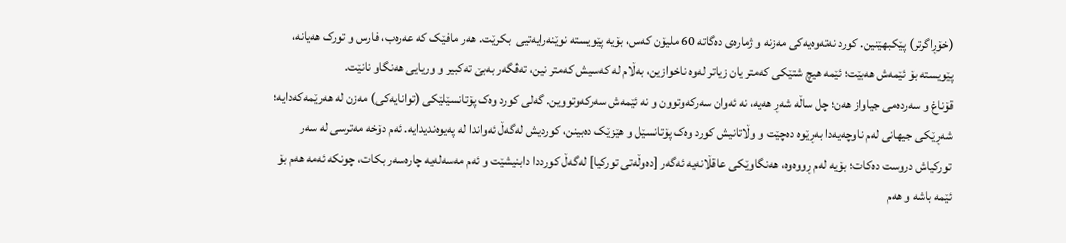(خۆڕاگرتر) پێکبهێنین. کورد نەتەوەیەکی مەزنە و ژمارەی دەگاتە 60 ملیۆن کەس، بۆیە پێویستە نوێنەرایەتیی  بکرێت. هەر مافێک کە عەرەب، فارس و تورک هەیانە، پێویستە بۆ ئێمەش هەبێت؛ ئێمە هیچ شتێکی کەمتر یان زیاتر لەوە ناخوازین، بەڵام لە کەسیش کەمتر نین، تەڤگەر بەبێ تەکبیر و وریایی هەنگاو نانێت.
قۆناغ و سەردەمی جیاواز هەن؛ چل ساڵە شەڕ هەیە، نە ئەوان سەرکەوتوون و نە ئێمەش سەرکەوتووین. گەلی کورد وەک پۆتانسێلێکی (توانایەکی) مەزن لە هەرێمەکەدایە؛ شەڕێکی جیهانی لەم ناوچەیەدا بەڕێوە دەچێت و وڵاتانیش کورد وەک پۆتانسێل و هێزێک دەبینن، کوردیش لەگەڵ ئەواندا لە پەیوەندیدایە. ئەم دۆخە مەترسی لە سەر تورکیاش دروست دەکات؛ بۆیە لەم ڕووەوە، هەنگاوێکی عاقڵانەیە ئەگەر [دەوڵەتی تورکیا] لەگەڵ کورددا دابنیشێت و ئەم مەسەلەیە چارەسەر بکات، چونکە ئەمە هەم بۆ ئێمە باشە و هەم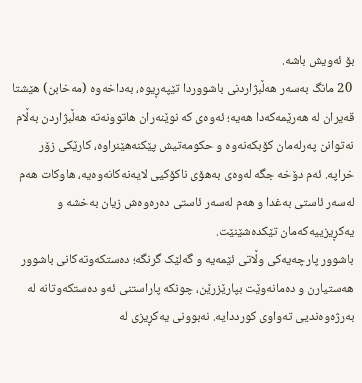بۆ ئەویش باشە.
 20 مانگ بەسەر هەڵبژاردنی باشووردا تێپەڕیوە، بەداخەوە (مەخابن) هێشتا قەیران لە هەرێمەکەدا هەیە؛ ئەوەی کە نوێنەران هاتوونەتە هەڵبژاردن بەڵام نەتوانن پەرلەمان کۆبکەنەوە و حکومەتیش پێکنەهێنراوە، کارێکی زۆر خراپە. ئەم دۆخە جگە لەوەی بەهۆی ناکۆکیی لایەنەکانەوەیە، هاوکات هەم لەسەر ئاستی بەغدا و هەم لەسەر ئاستی دەرەوەش زیان بەخشە و یەکڕیزییەکەمان تێکدەشێنێت.
باشوور پارچەیەکی وڵاتی ئێمەیە و گەلێک گرنگە؛ دەستکەوتەکانی باشوور هەستیارن و دەمانەوێت بپارێزرێن، چونکە پاراستنی ئەو دەستکەوتانە لە بەرژەوەندیی تەواوی کورددایە. نەبوونی یەکڕیزی لە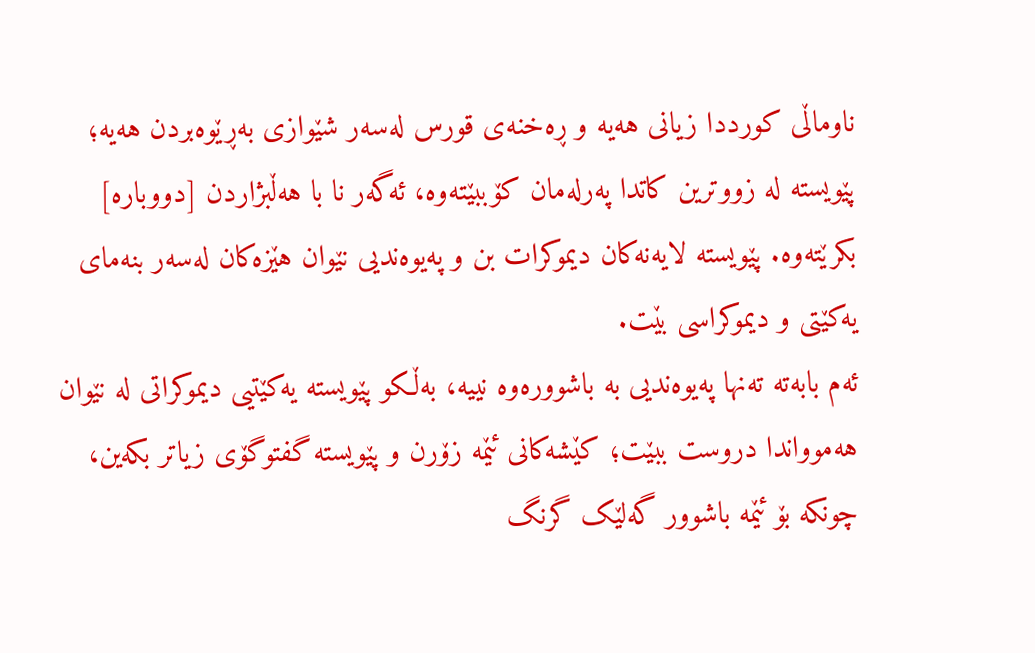ناوماڵی کورددا زیانی هەیە و ڕەخنەی قورس لەسەر شێوازی بەڕێوەبردن هەیە؛ پێویستە لە زووترین کاتدا پەرلەمان کۆببێتەوە، ئەگەر نا با هەڵبژاردن [دووبارە] بکرێتەوە. پێویستە لایەنەکان دیموکرات بن و پەیوەندیی نێوان هێزەکان لەسەر بنەمای یەکێتی و دیموکراسی بێت.
ئەم بابەتە تەنها پەیوەندیی بە باشوورەوە نییە، بەڵکو پێویستە یەکێتیی دیموکراتی لە نێوان هەموواندا دروست ببێت؛ کێشەکانی ئێمە زۆرن و پێویستە گفتوگۆی زیاتر بکەین، چونکە بۆ ئێمە باشوور گەلێک گرنگ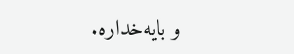و بایەخدارە.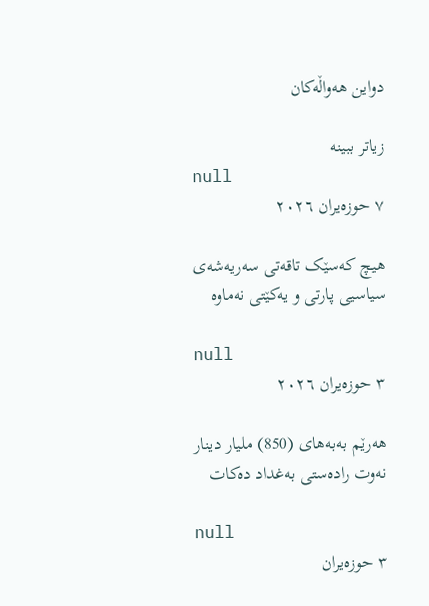دواین هەواڵەکان

زیاتر ببینە
null
٧ حوزەیران ٢٠٢٦

هیچ کەسێک تاقەتی سەریەشەی سیاسیی پارتی و یەکێتی نەماوە

null
٣ حوزەیران ٢٠٢٦

هەرێم بەبەهای (850) ملیار دینار نەوت رادەستی بەغداد دەكات

null
٣ حوزەیران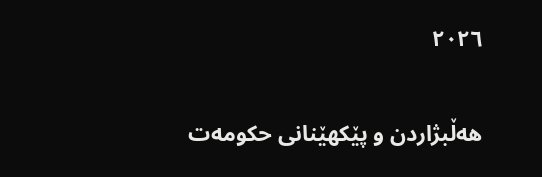٢٠٢٦

هەڵبژاردن و پێکهێنانی حکومەت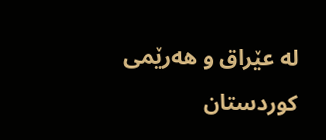لە عێراق و هەرێمی کوردستان